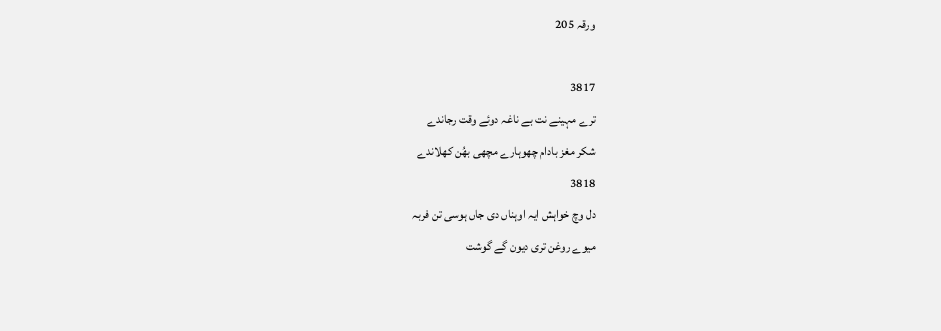ورقہ 205

3817
ترے مہینے نت بے ناغہ دوئے وقت رجاندے
شکر مغز بادام چھوہارے مچھی بھُن کھلاندے
3818
دل وچ خواہش ایہ اوہناں دی جاں ہوسی تن فربہ
میوے روغن تری دیون گے گوشت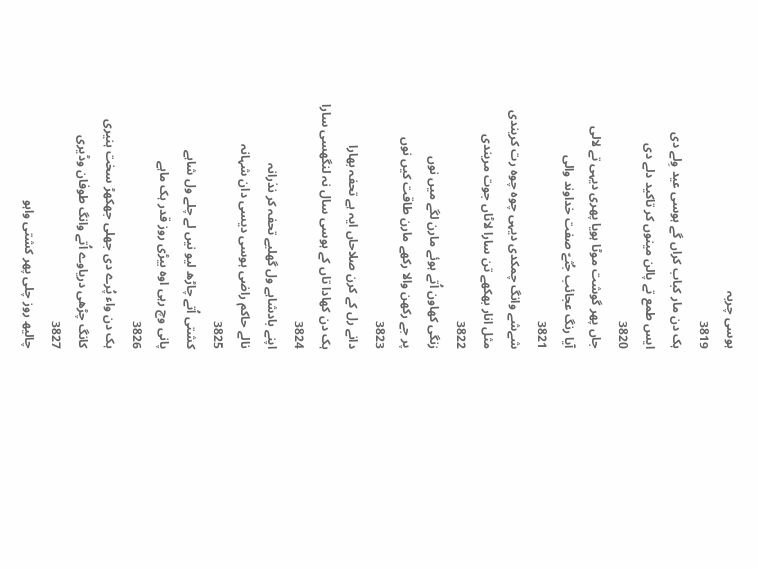ہوسی چربہ
3819
ہک دن مار کباب کراں گے ہوسی عید وِلے دی
ایس طمع تے پالن مینوں کر تاکید دلے دی
3820
جاں پھر گوشت موٹا ہویا پھری دیہی تے لالی
آیا رنگ عجائب جُثےّ صفت خداوند والی
3821
شےشے وانگ چمکدی دیہی چوہ چوہ رت کریندی
مثل انار بھکھے تن سارا لاٹاں جوت مریندی
3822
زنگی کھاون اُتے ہوئے مارن لگے میں نوں
پر جے رکھن والا رکھے مارن طاقت کیں نوں
3823
دانے رل کے کرن صلاحاں ایہ ہے تحفہ بھارا
ہک دن کھادا تاں کے ہوسی سال نہ لنگھسی سارا
3824
اپنے بادشاہے ول گھلیے تحفہ کر نذرانہ
نالے حاکم راضی ہوسی دیسی دان شہانہ
3825
کشتی اُتے چاڑھ لیو نیں لے چلے ول شاہے
پانی وچ رہی اوہ بیڑی روز قدر ہک ماہے
3826
ہک دن واء پُرے دی جھلی جھکھڑ سخت ہنیری
کانگ چڑھی دریاوے اُتے وانگ طوفان وڈیری
3827
چالیھ روز چلی پھر کشتی واہو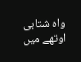واہ شتابی
اوتھے میں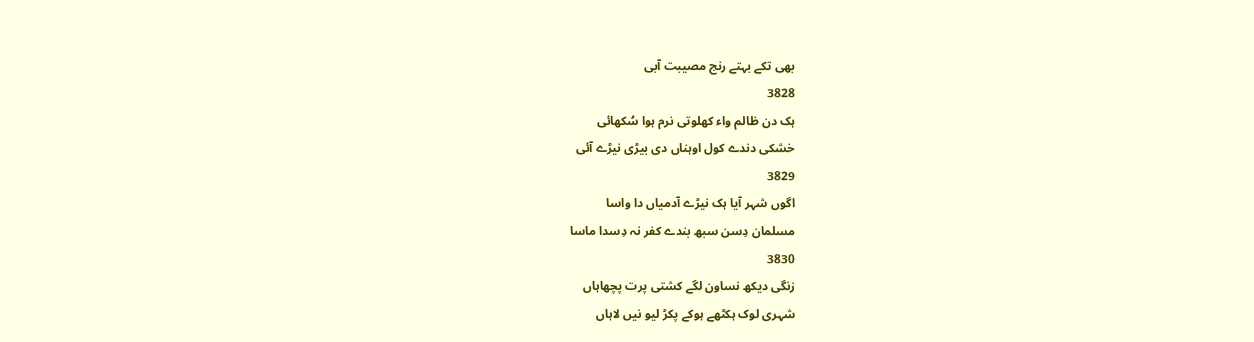بھی تکے بہتے رنج مصیبت آبی
3828
ہک دن ظالم واء کھلوتی نرم ہوا سُکھائی
خشکی دندے کول اوہناں دی بیڑی نیڑے آئی
3829
اگوں شہر آیا ہک نیڑے آدمیاں دا واسا
مسلمان دِسن سبھ بندے کفر نہ دِسدا ماسا
3830
زنگی دیکھ نساون لگے کشتی پرت پچھاہاں
شہری لوک ہکٹھے ہوکے پکڑ لیو نیں لاہاں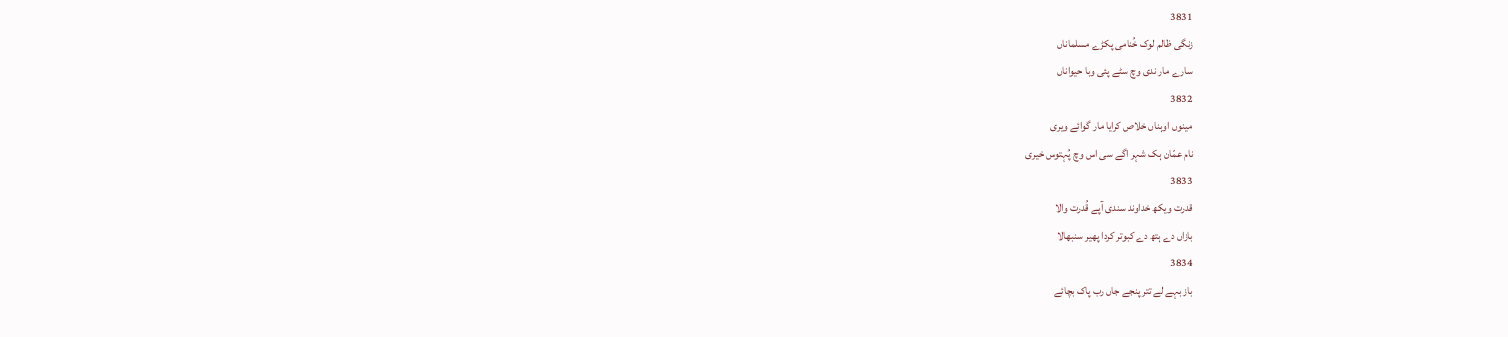3831
زنگی ظالم لوک خُنامی پکڑے مسلماناں
سارے مار ندی وچ سٹے پئی وبا حیواناں
3832
مینوں اوہناں خلاص کرایا مار گوائے ویری
نام عمّان ہک شہر اگے سی اس وچ پُہتوس خیری
3833
قدرت ویکھ خداوند سندی آپے قُدرت والا
بازاں دے ہتھ دے کبوتر کردا پھیر سنبھالا
3834
باز بہے لے تتر پنجے جاں رب پاک بچائے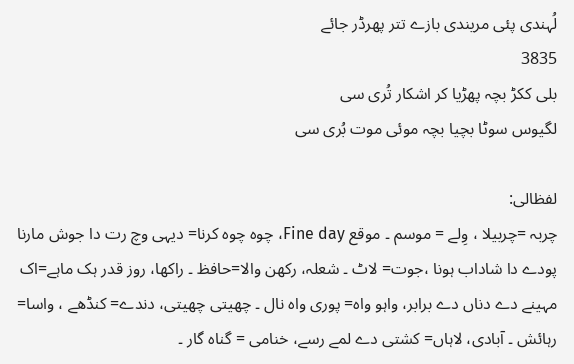لُہندی پئی مریندی بازے تتر پھرڈر جائے
3835
بلی ککڑ بچہ پھڑیا کر اشکار تُری سی
لگیوس سوٹا بچیا بچہ موئی موت بُری سی

لفظالی:
چربہ =چربیلا ، وِلے = موسم ۔ موقع Fine day، چوہ چوہ کرنا= دیہی وچ رت دا جوش مارنا پودے دا شاداب ہونا ،جوت= لاٹ ۔ شعلہ، رکھن والا=حافظ ۔ راکھا، روز قدر ہک ماہے=اک مہینے دے دناں دے برابر، واہو واہ= پوری واہ نال ۔ چھیتی چھیتی، دندے= کنڈھے ، واسا= رہائش ۔ آبادی، لاہاں= کشتی دے لمے رسے، خنامی = گناہ گار ۔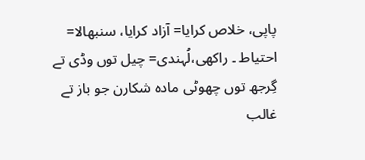پاپی، خلاص کرایا= آزاد کرایا، سنبھالا= احتیاط ۔ راکھی،لُہندی= چیل توں وڈی تے گِرجھ توں چھوٹی مادہ شکارن جو باز تے غالب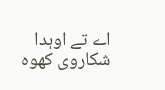اے تے اوہدا شکاروی کھوہ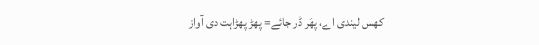کھس لیندی اے، پھَر ڈر جائے= پھڑ پھڑاہت دی آواز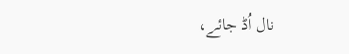نال اُڈ جائے،